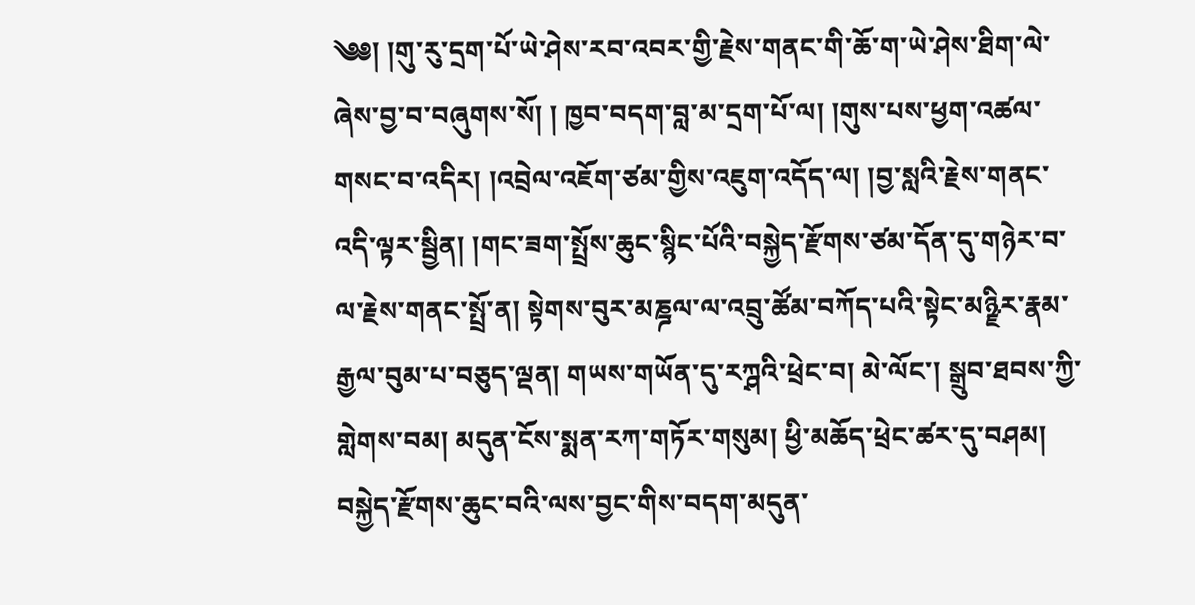༄༅། །གུ་རུ་དྲག་པོ་ཡེ་ཤེས་རབ་འབར་གྱི་རྗེས་གནང་གི་ཆོ་ག་ཡེ་ཤེས་ཐིག་ལེ་ཞེས་བྱ་བ་བཞུགས་སོ། ། ཁྱབ་བདག་བླ་མ་དྲག་པོ་ལ། །གུས་པས་ཕྱག་འཚལ་གསང་བ་འདིར། །འབྲེལ་འཇོག་ཙམ་གྱིས་འཇུག་འདོད་ལ། །བྱ་སླའི་རྗེས་གནང་འདི་ལྟར་སྦྱིན། །གང་ཟག་སྤྲོས་ཆུང་སྙིང་པོའི་བསྐྱེད་རྫོགས་ཙམ་དོན་དུ་གཉེར་བ་ལ་རྗེས་གནང་སྤྲོ་ན། སྟེགས་བུར་མཎྜལ་ལ་འབྲུ་ཚོམ་བཀོད་པའི་སྟེང་མཉྫིར་རྣམ་རྒྱལ་བུམ་པ་བཅུད་ལྡན། གཡས་གཡོན་དུ་རཀྴའི་ཕྲེང་བ། མེ་ལོང་། སྒྲུབ་ཐབས་ཀྱི་གླེགས་བམ། མདུན་ངོས་སྨན་རཀ་གཏོར་གསུམ། ཕྱི་མཆོད་ཕྲེང་ཚར་དུ་བཤམ། བསྐྱེད་རྫོགས་ཆུང་བའི་ལས་བྱང་གིས་བདག་མདུན་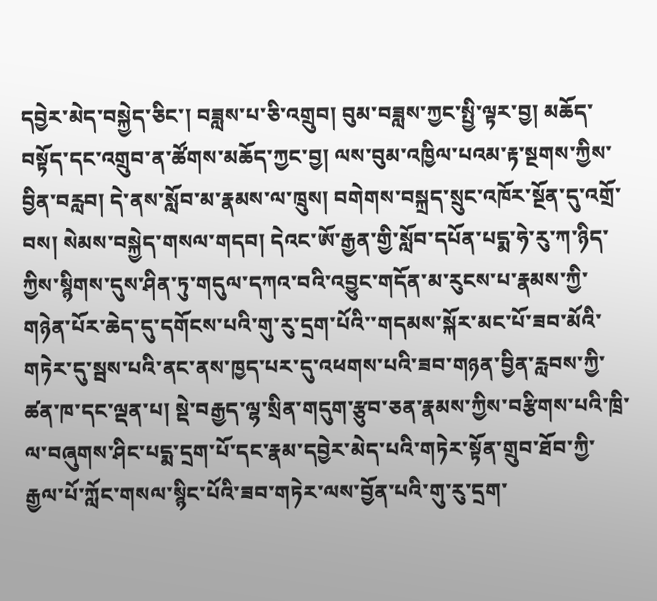དབྱེར་མེད་བསྐྱེད་ཅིང་། བཟླས་པ་ཅི་འགྲུབ། བུམ་བཟླས་ཀྱང་སྤྱི་ལྟར་བྱ། མཆོད་བསྟོད་དང་འགྲུབ་ན་ཚོགས་མཆོད་ཀྱང་བྱ། ལས་བུམ་འཁྱིལ་པའམ་རྟ་སྔགས་ཀྱིས་བྱིན་བརླབ། དེ་ནས་སློབ་མ་རྣམས་ལ་ཁྲུས། བགེགས་བསྐྲད་སྲུང་འཁོར་སྔོན་དུ་འགྲོ་བས། སེམས་བསྐྱེད་གསལ་གདབ། དེའང་ཨོ་རྒྱན་གྱི་སློབ་དཔོན་པདྨ་ཧེ་རུ་ཀ་ཉིད་ཀྱིས་སྙིགས་དུས་ཤིན་ཏུ་གདུལ་དཀའ་བའི་འབྱུང་གདོན་མ་རུངས་པ་རྣམས་ཀྱི་གཉེན་པོར་ཆེད་དུ་དགོངས་པའི་གུ་རུ་དྲག་པོའི་་གདམས་སྐོར་མང་པོ་ཟབ་མོའི་གཏེར་དུ་སྦས་པའི་ནང་ནས་ཁྱད་པར་དུ་འཕགས་པའི་ཟབ་གཉན་བྱིན་རླབས་ཀྱི་ཚན་ཁ་དང་ལྡན་པ། སྡེ་བརྒྱད་ལྷ་སྲིན་གདུག་རྩུབ་ཅན་རྣམས་ཀྱིས་བརྩིགས་པའི་ཁྲི་ལ་བཞུགས་ཤིང་པདྨ་དྲག་པོ་དང་རྣམ་དབྱེར་མེད་པའི་གཏེར་སྟོན་གྲུབ་ཐོབ་ཀྱི་རྒྱལ་པོ་ཀློང་གསལ་སྙིང་པོའི་ཟབ་གཏེར་ལས་བྱོན་པའི་གུ་རུ་དྲག་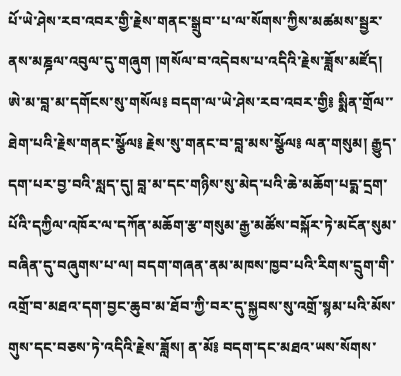པོ་ཡེ་ཤེས་རབ་འབར་གྱི་རྗེས་གནང་སྒྲུབ་་པ་ལ་སོགས་ཀྱིས་མཚམས་སྦྱར་ནས་མཎྜལ་འབུལ་དུ་གཞུག །གསོལ་བ་འདེབས་པ་འདིའི་རྗེས་ཟློས་མཛོད། ཨེ་མ་བླ་མ་དགོངས་སུ་གསོལ༔ བདག་ལ་ཡེ་ཤེས་རབ་འབར་གྱི༔ སྨིན་གྲོལ་་ཐེག་པའི་རྗེས་གནང་སྩོལ༔ རྗེས་སུ་གནང་བ་བླ་མས་སྩོལ༔ ལན་གསུམ། རྒྱུད་དག་པར་བྱ་བའི་སླད་དུ། བླ་མ་དང་གཉིས་སུ་མེད་པའི་ཆེ་མཆོག་པདྨ་དྲག་པོའི་དཀྱིལ་འཁོར་ལ་དཀོན་མཆོག་རྩ་གསུམ་རྒྱ་མཚོས་བསྐོར་ཏེ་མངོན་སུམ་བཞིན་དུ་བཞུགས་པ་ལ། བདག་གཞན་ནམ་མཁས་ཁྱབ་པའི་རིགས་དྲུག་གི་འགྲོ་བ་མཐའ་དག་བྱང་ཆུབ་མ་ཐོབ་ཀྱི་བར་དུ་སྐྱབས་སུ་འགྲོ་སྙམ་པའི་མོས་གུས་དང་བཅས་ཏེ་འདིའི་རྗེས་ཟློས། ན་མོ༔ བདག་དང་མཐའ་ཡས་སོགས་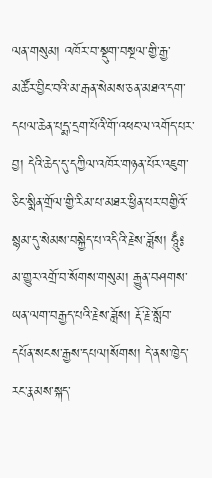ལན་གསུམ། འཁོར་བ་སྡུག་བསྔལ་གྱི་རྒྱ་མཚོར་བྱིང་བའི་མ་རྒན་སེམས་ཅན་མཐའ་དག་དཔལ་ཆེན་པདྨ་དྲག་པོའི་གོ་འཕང་ལ་འགོད་པར་བྱ། དེའི་ཆེད་དུ་དཀྱིལ་འཁོར་གཉན་པོར་འཇུག་ཅིང་སྨིན་གྲོལ་གྱི་རིམ་པ་མཐར་ཕྱིན་པར་བགྱིའོ་སྙམ་དུ་སེམས་བསྐྱེད་པ་འདིའི་རྗེས་ཟློས། ཧཱུྃ༔ མ་གྱུར་འགྲོ་བ་སོགས་གསུམ། རྒྱུན་བཤགས་ཡན་ལག་བརྒྱད་པའི་རྗེས་ཟློས། རྡོ་རྗེ་སློབ་དཔོན་སངས་རྒྱས་དཔལ།སོགས། དེ་ནས་ཁྱེད་རང་རྣམས་སྐད་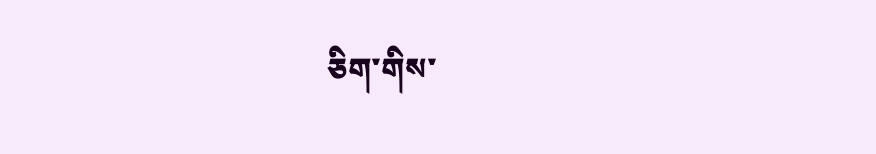ཅིག་གིས་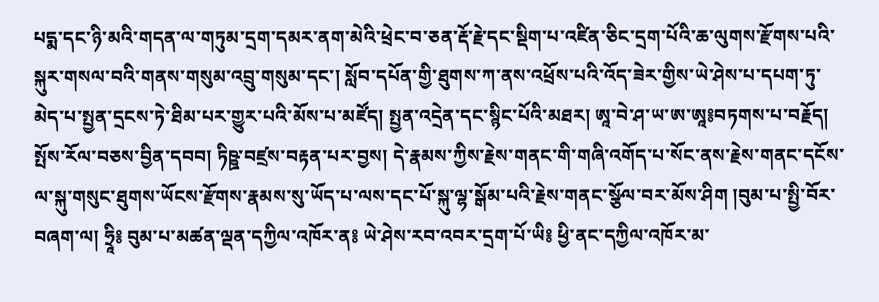པདྨ་དང་ཉི་མའི་གདན་ལ་གཏུམ་དྲག་དམར་ནག་མེའི་ཕྲེང་བ་ཅན་རྡོ་རྗེ་དང་སྡིག་པ་འཛིན་ཅིང་དྲག་པོའི་ཆ་ལུགས་རྫོགས་པའི་སྐུར་གསལ་བའི་གནས་གསུམ་འབྲུ་གསུམ་དང་། སློབ་དཔོན་གྱི་ཐུགས་ཀ་ནས་འཕྲོས་པའི་འོད་ཟེར་གྱིས་ཡེ་ཤེས་པ་དཔག་ཏུ་མེད་པ་སྤྱན་དྲངས་ཏེ་ཐིམ་པར་གྱུར་པའི་མོས་པ་མཛོད། སྤྱན་འདྲེན་དང་སྙིང་པོའི་མཐར། ཨཱ་བེ་ཤ་ཡ་ཨ་ཨཱ༔བཏགས་པ་བརྗོད། སྤོས་རོལ་བཅས་བྱིན་དབབ། ཏིཥྛ་བཛྲས་བརྟན་པར་བྱས། དེ་རྣམས་ཀྱིས་རྗེས་གནང་གི་གཞི་འགོད་པ་སོང་ནས་རྗེས་གནང་དངོས་ལ་སྐུ་གསུང་ཐུགས་ཡོངས་རྫོགས་རྣམས་སུ་ཡོད་པ་ལས་དང་པོ་སྐུ་ལྷ་སྒོམ་པའི་རྗེས་གནང་སྩོལ་བར་མོས་ཤིག །བུམ་པ་སྤྱི་བོར་བཞག་ལ། ཧྲཱི༔ བུམ་པ་མཚན་ལྡན་དཀྱིལ་འཁོར་ན༔ ཡེ་ཤེས་རབ་འབར་དྲག་པོ་ཡི༔ ཕྱི་ནང་དཀྱིལ་འཁོར་མ་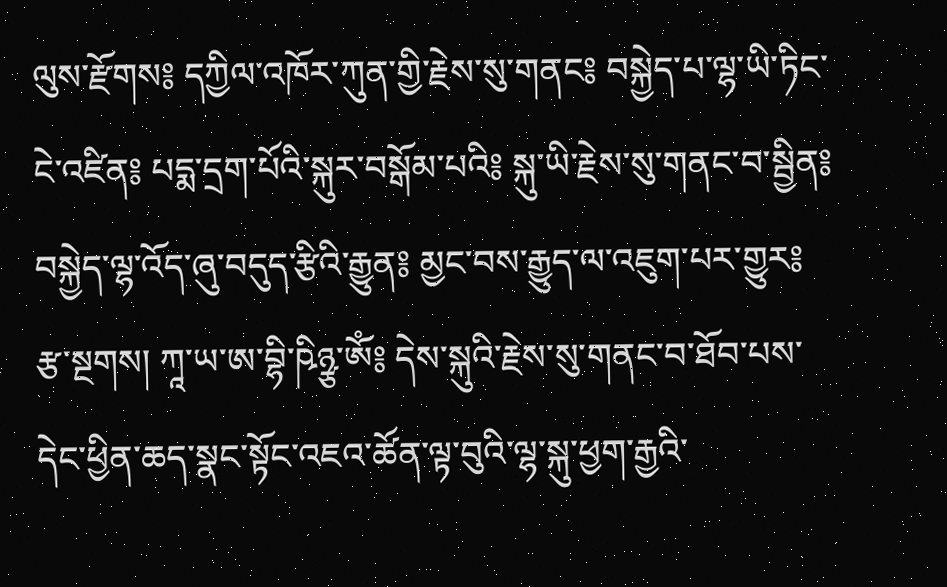ལུས་རྫོགས༔ དཀྱིལ་འཁོར་ཀུན་གྱི་རྗེས་སུ་གནང༔ བསྐྱེད་པ་ལྷ་ཡི་ཏིང་ངེ་འཛིན༔ པདྨ་དྲག་པོའི་སྐུར་བསྒོམ་པའི༔ སྐུ་ཡི་རྗེས་སུ་གནང་བ་སྦྱིན༔ བསྐྱེད་ལྷ་འོད་ཞུ་བདུད་རྩིའི་རྒྱུན༔ མྱང་བས་རྒྱུད་ལ་འཇུག་པར་གྱུར༔ རྩ་སྔགས། ཀཱ་ཡ་ཨ་བྷི་ཥིཉྩ་ཨོཾ༔ དེས་སྐུའི་རྗེས་སུ་གནང་བ་ཐོབ་པས་དེང་ཕྱིན་ཆད་སྣང་སྟོང་འཇའ་ཚོན་ལྟ་བུའི་ལྷ་སྐུ་ཕྱག་རྒྱའི་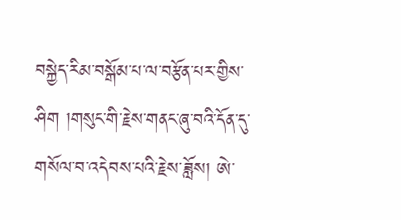བསྐྱེད་རིམ་བསྒོམ་པ་ལ་བརྩོན་པར་གྱིས་ཤིག །གསུང་གི་རྗེས་གནང་ཞུ་བའི་དོན་དུ་གསོལ་བ་འདེབས་པའི་རྗེས་ཟློས། ཨེ་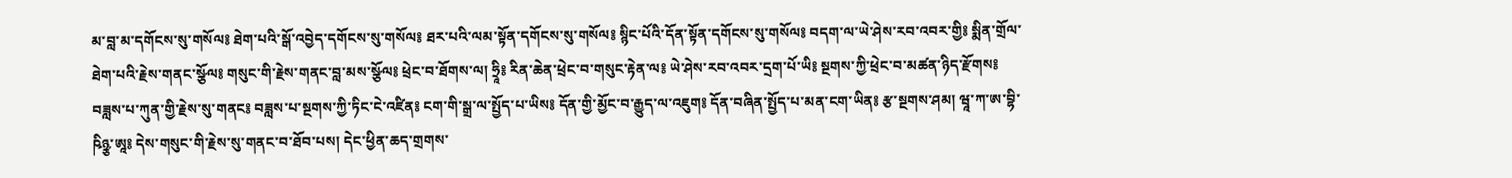མ་བླ་མ་དགོངས་སུ་གསོལ༔ ཐེག་པའི་སྒོ་འབྱེད་དགོངས་སུ་གསོལ༔ ཐར་པའི་ལམ་སྟོན་དགོངས་སུ་གསོལ༔ སྙིང་པོའི་དོན་སྟོན་དགོངས་སུ་གསོལ༔ བདག་ལ་ཡེ་ཤེས་རབ་འབར་གྱི༔ སྨིན་གྲོལ་ཐེག་པའི་རྗེས་གནང་སྩོལ༔ གསུང་གི་རྗེས་གནང་བླ་མས་སྩོལ༔ ཕྲེང་བ་ཐོགས་ལ། ཧྲཱི༔ རིན་ཆེན་ཕྲེང་བ་གསུང་རྟེན་ལ༔ ཡེ་ཤེས་རབ་འབར་དྲག་པོ་ཡི༔ སྔགས་ཀྱི་ཕྲེང་བ་མཚན་ཉིད་རྫོགས༔ བཟླས་པ་ཀུན་གྱི་རྗེས་སུ་གནང༔ བཟླས་པ་སྔགས་ཀྱི་ཏིང་ངེ་འཛིན༔ ངག་གི་སྒྲ་ལ་སྤྱོད་པ་ཡིས༔ དོན་གྱི་མྱོང་བ་རྒྱུད་ལ་འཇུག༔ དོན་བཞིན་སྤྱོད་པ་མན་ངག་ཡིན༔ རྩ་སྔགས་ཤམ། ཝཱ་ཀ་ཨ་བྷི་ཥིཉྩ་ཨཱ༔ དེས་གསུང་གི་རྗེས་སུ་གནང་བ་ཐོབ་པས། དེང་ཕྱིན་ཆད་གྲགས་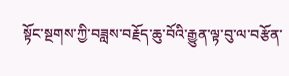སྟོང་སྔགས་ཀྱི་བཟླས་བརྗོད་ཆུ་བོའི་རྒྱུན་ལྟ་བུ་ལ་བརྩོན་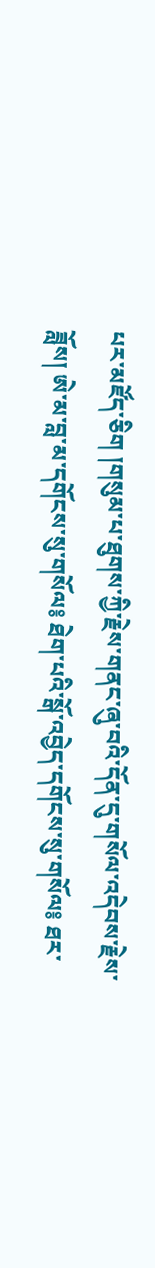པར་མཛོད་ཅིག །གསུམ་པ་ཐུགས་ཀྱི་རྗེས་གནང་ཞུ་བའི་དོན་དུ་གསོལ་འདེབས་རྗེས་ཟློས། ཨེ་མ་བླ་མ་དགོངས་སུ་གསོལ༔ ཐེག་པའི་སྒོ་འབྱེད་དགོངས་སུ་གསོལ༔ ཐར་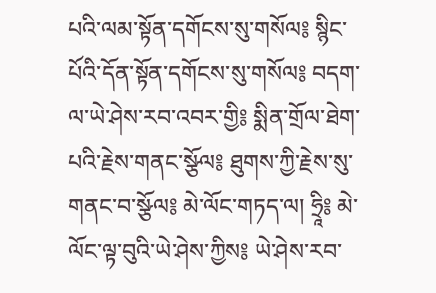པའི་ལམ་སྟོན་དགོངས་སུ་གསོལ༔ སྙིང་པོའི་དོན་སྟོན་དགོངས་སུ་གསོལ༔ བདག་ལ་ཡེ་ཤེས་རབ་འབར་གྱི༔ སྨིན་གྲོལ་ཐེག་པའི་རྗེས་གནང་སྩོལ༔ ཐུགས་ཀྱི་རྗེས་སུ་གནང་བ་སྩོལ༔ མེ་ལོང་གཏད་ལ། ཧྲཱི༔ མེ་ལོང་ལྟ་བུའི་ཡེ་ཤེས་ཀྱིས༔ ཡེ་ཤེས་རབ་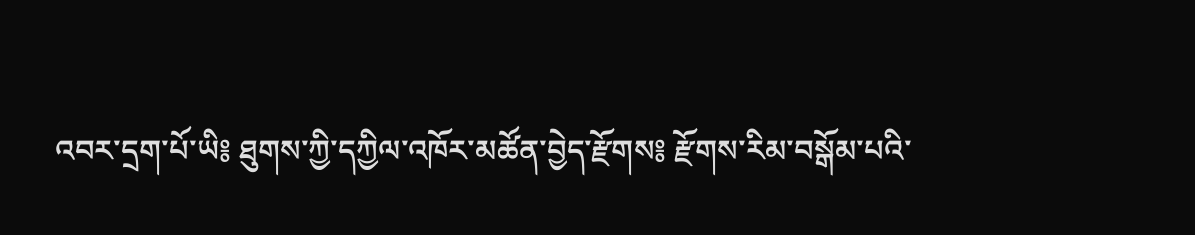འབར་དྲག་པོ་ཡི༔ ཐུགས་ཀྱི་དཀྱིལ་འཁོར་མཚོན་བྱེད་རྫོགས༔ རྫོགས་རིམ་བསྒོམ་པའི་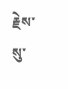རྗེས་སུ་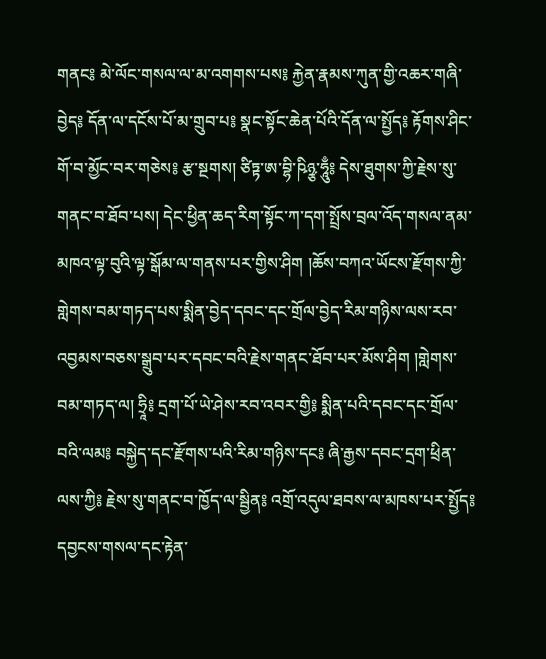གནང༔ མེ་ལོང་གསལ་ལ་མ་འགགས་པས༔ རྐྱེན་རྣམས་ཀུན་གྱི་འཆར་གཞི་བྱེད༔ དོན་ལ་དངོས་པོ་མ་གྲུབ་པ༔ སྣང་སྟོང་ཆེན་པོའི་དོན་ལ་སྤྱོད༔ རྟོགས་ཤིང་གོ་བ་མྱོང་བར་གཅེས༔ རྩ་སྔགས། ཙིཏྟ་ཨ་བྷི་ཥིཉྩ་ཧཱུྃ༔ དེས་ཐུགས་ཀྱི་རྗེས་སུ་གནང་བ་ཐོབ་པས། དེང་ཕྱིན་ཆད་རིག་སྟོང་ཀ་དག་སྤྲོས་བྲལ་འོད་གསལ་ནམ་མཁའ་ལྟ་བུའི་ལྟ་སྒོམ་ལ་གནས་པར་གྱིས་ཤིག །ཆོས་བཀའ་ཡོངས་རྫོགས་ཀྱི་གླེགས་བམ་གཏད་པས་སྨིན་བྱེད་དབང་དང་གྲོལ་བྱེད་རིམ་གཉིས་ལས་རབ་འབྱམས་བཅས་སྒྲུབ་པར་དབང་བའི་རྗེས་གནང་ཐོབ་པར་མོས་ཤིག །གླེགས་བམ་གཏད་ལ། ཧྲཱི༔ དྲག་པོ་ཡེ་ཤེས་རབ་འབར་གྱི༔ སྨིན་པའི་དབང་དང་གྲོལ་བའི་ལམ༔ བསྐྱེད་དང་རྫོགས་པའི་རིམ་གཉིས་དང༔ ཞི་རྒྱས་དབང་དྲག་ཕྲིན་ལས་ཀྱི༔ རྗེས་སུ་གནང་བ་ཁྱོད་ལ་སྦྱིན༔ འགྲོ་འདུལ་ཐབས་ལ་མཁས་པར་སྤྱོད༔ དབྱངས་གསལ་དང་རྟེན་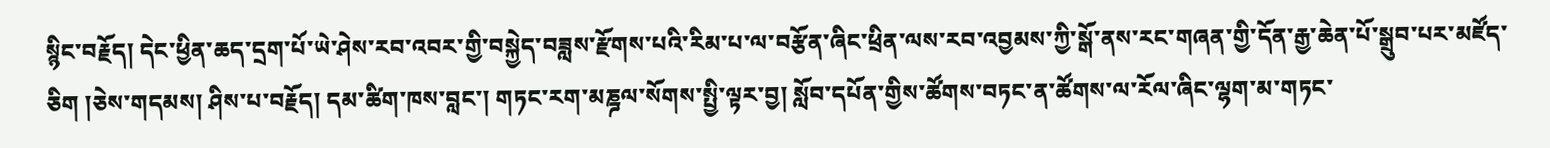སྙིང་བརྗོད། དེང་ཕྱིན་ཆད་དྲག་པོ་ཡེ་ཤེས་རབ་འབར་གྱི་བསྐྱེད་བཟླས་རྫོགས་པའི་རིམ་པ་ལ་བརྩོན་ཞིང་ཕྲིན་ལས་རབ་འབྱམས་ཀྱི་སྒོ་ནས་རང་གཞན་གྱི་དོན་རྒྱ་ཆེན་པོ་སྒྲུབ་པར་མཛོད་ཅིག །ཅེས་གདམས། ཤིས་པ་བརྗོད། དམ་ཚིག་ཁས་བླང་། གཏང་རག་མཎྜལ་སོགས་སྤྱི་ལྟར་བྱ། སློབ་དཔོན་གྱིས་ཚོགས་བཏང་ན་ཚོགས་ལ་རོལ་ཞིང་ལྷག་མ་གཏང་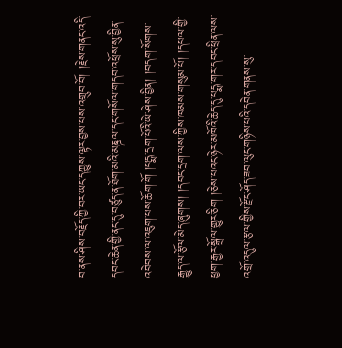བ་ནས་ཤིས་བརྗོད་ཀྱི་བར་ཡང་དཀྱུས་ལྟར་བྱས་པས་འགྲུབ་བོ། །རྗེས་གནང་འདི་དབང་ཆེན་གྱི་ནང་དུ་བཙུད་ན་ཐོག་མའི་མཎྜལ་དང་གསོལ་གདབ་འཕྲོས་སུ་བྱིན་འབེབས་ལ་འཇུག་པས་ཆོག་གོ །པདྨ་དྲག་པོའི་ཡེ་ཤེས་བྱིན། །བདག་སོགས་རྒྱུད་ལ་རྩོལ་མེད་ཞུགས། །དབང་དྲག་ལས་ཀྱིས་ཁམས་གསུམ་པོ། །དཔལ་གྱི་ཕྱག་རྒྱར་སྒྲོལ་གྱུར་ཅིག །ཅེས་པའང་ཉེར་མཁོའི་ཆེད་དུ་པདྨ་གར་དབང་ཕྲིན་ལས་འགྲོ་འདུལ་རྩལ་གྱིས་རྫོང་ཤོད་ཟབ་ལུང་གཉིས་པའི་དབེན་གནས་སུ་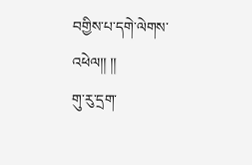བགྱིས་པ་དགེ་ལེགས་འཕེལ།། །།
གུ་རུ་དྲག་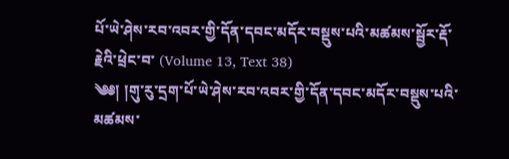པོ་ཡེ་ཤེས་རབ་འབར་གྱི་དོན་དབང་མདོར་བསྡུས་པའི་མཚམས་སྦྱོར་རྡོ་རྗེའི་ཕྲེང་བ་ (Volume 13, Text 38)
༄༅། །གུ་རུ་དྲག་པོ་ཡེ་ཤེས་རབ་འབར་གྱི་དོན་དབང་མདོར་བསྡུས་པའི་མཚམས་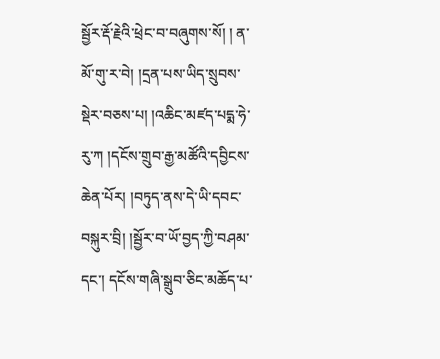སྦྱོར་རྡོ་རྗེའི་ཕྲེང་བ་བཞུགས་སོ། ། ན་མོ་གུ་ར་བེ། །དྲན་པས་ཡིད་སྲུབས་སྡེར་བཅས་པ། །འཆིང་མཛད་པདྨ་ཧེ་རུ་ཀ །དངོས་གྲུབ་རྒྱ་མཚོའི་དབྱིངས་ཆེན་པོར། །བཏུད་ནས་དེ་ཡི་དབང་བསྐུར་བྲི། །སྦྱོར་བ་ཡོ་བྱད་ཀྱི་བཤམ་དང་། དངོས་གཞི་སྒྲུབ་ཅིང་མཆོད་པ་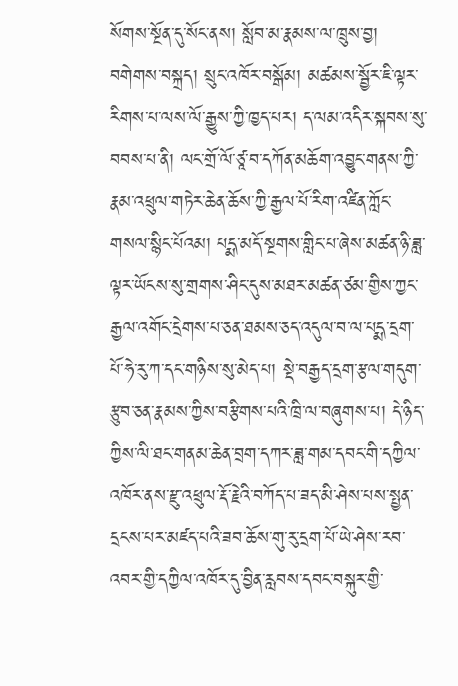སོགས་སྔོན་དུ་སོང་ནས། སློབ་མ་རྣམས་ལ་ཁྲུས་བྱ། བགེགས་བསྐྲད། སྲུང་འཁོར་བསྒོམ། མཚམས་སྦྱོར་ཇི་ལྟར་རིགས་པ་ལས་ལོ་རྒྱུས་ཀྱི་ཁྱད་པར། ད་ལམ་འདིར་སྐབས་སུ་བབས་པ་ནི། ལང་གྲོ་ལོ་ཙཱ་བ་དཀོན་མཆོག་འབྱུང་གནས་ཀྱི་རྣམ་འཕྲུལ་གཏེར་ཆེན་ཆོས་ཀྱི་རྒྱལ་པོ་རིག་འཛིན་ཀློང་གསལ་སྙིང་པོའམ། པདྨ་མདོ་སྔགས་གླིང་པ་ཞེས་མཚན་ཉི་ཟླ་ལྟར་ཡོངས་སུ་གྲགས་ཤིང་དུས་མཐར་མཚན་ཙམ་གྱིས་ཀྱང་རྒྱལ་འགོང་དྲེགས་པ་ཅན་ཐམས་ཅད་འདུལ་བ་ལ་པདྨ་དྲག་པོ་ཧེ་རུ་ཀ་དང་གཉིས་སུ་མེད་པ། སྡེ་བརྒྱད་དྲག་རྩལ་གདུག་རྩུབ་ཅན་རྣམས་ཀྱིས་བརྩིགས་པའི་ཁྲི་ལ་བཞུགས་པ། དེ་ཉིད་ཀྱིས་ལི་ཐང་གནམ་ཆེན་བྲག་དཀར་ཟླ་གམ་དབང་གི་དཀྱིལ་འཁོར་ནས་རྫུ་འཕྲུལ་རྡོ་རྗེའི་བཀོད་པ་ཟད་མི་ཤེས་པས་སྤྱན་དྲངས་པར་མཛད་པའི་ཟབ་ཆོས་གུ་རུ་དྲག་པོ་ཡེ་ཤེས་རབ་འབར་གྱི་དཀྱིལ་འཁོར་དུ་བྱིན་རླབས་དབང་བསྐུར་གྱི་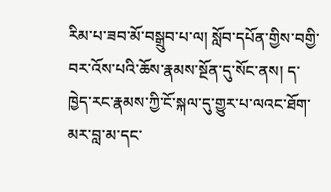རིམ་པ་ཟབ་མོ་བསྒྲུབ་པ་ལ། སློབ་དཔོན་གྱིས་བགྱི་བར་འོས་པའི་ཆོས་རྣམས་སྔོན་དུ་སོང་ནས། ད་ཁྱེད་རང་རྣམས་ཀྱི་ངོ་སྐལ་དུ་གྱུར་པ་ལའང་ཐོག་མར་བླ་མ་དང་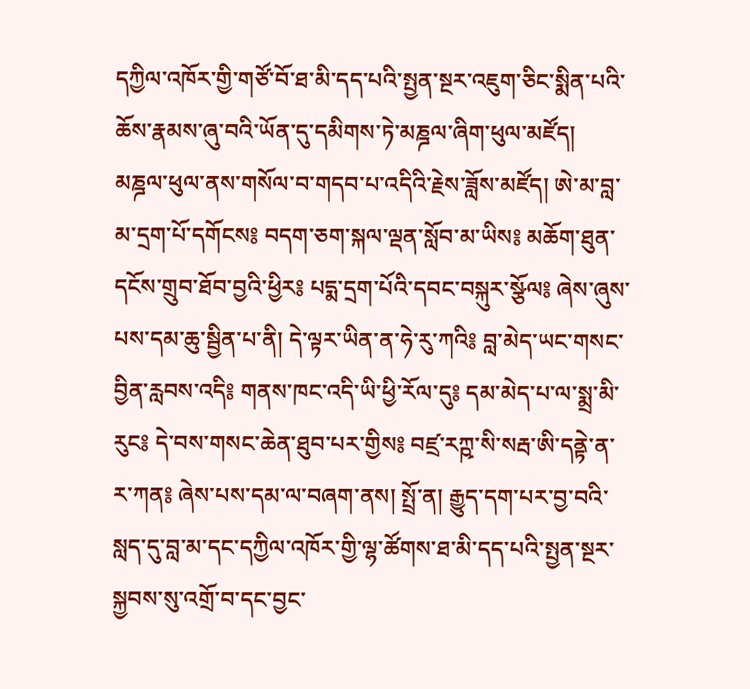དཀྱིལ་འཁོར་གྱི་གཙོ་བོ་ཐ་མི་དད་པའི་སྤྱན་སྔར་འཇུག་ཅིང་སྨིན་པའི་ཆོས་རྣམས་ཞུ་བའི་ཡོན་དུ་དམིགས་ཏེ་མཎྜལ་ཞིག་ཕུལ་མཛོད། མཎྜལ་ཕུལ་ནས་གསོལ་བ་གདབ་པ་འདིའི་རྗེས་ཟློས་མཛོད། ཨེ་མ་བླ་མ་དྲག་པོ་དགོངས༔ བདག་ཅག་སྐལ་ལྡན་སློབ་མ་ཡིས༔ མཆོག་ཐུན་དངོས་གྲུབ་ཐོབ་བྱའི་ཕྱིར༔ པདྨ་དྲག་པོའི་དབང་བསྐུར་སྩོལ༔ ཞེས་ཞུས་པས་དམ་ཆུ་སྦྱིན་པ་ནི། དེ་ལྟར་ཡིན་ན་ཧེ་རུ་ཀའི༔ བླ་མེད་ཡང་གསང་བྱིན་རླབས་འདི༔ གནས་ཁང་འདི་ཡི་ཕྱི་རོལ་དུ༔ དམ་མེད་པ་ལ་སྨྲ་མི་རུང༔ དེ་བས་གསང་ཆེན་ཐུབ་པར་གྱིས༔ བཛྲ་རཀྵ་སི་སརྦ་ཨི་དནྟེ་ན་ར་ཀན༔ ཞེས་པས་དམ་ལ་བཞག་ནས། སྤྲོ་ན། རྒྱུད་དག་པར་བྱ་བའི་སླད་དུ་བླ་མ་དང་དཀྱིལ་འཁོར་གྱི་ལྷ་ཚོགས་ཐ་མི་དད་པའི་སྤྱན་སྔར་སྐྱབས་སུ་འགྲོ་བ་དང་བྱང་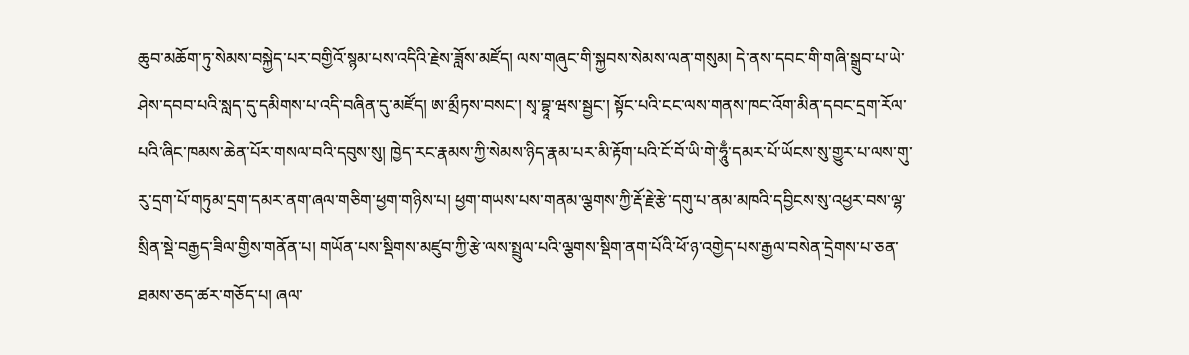ཆུབ་མཆོག་ཏུ་སེམས་བསྐྱེད་པར་བགྱིའོ་སྙམ་པས་འདིའི་རྗེས་ཟློས་མཛོད། ལས་གཞུང་གི་སྐྱབས་སེམས་ལན་གསུམ། དེ་ནས་དབང་གི་གཞི་སྒྲུབ་པ་ཡེ་ཤེས་དབབ་པའི་སླད་དུ་དམིགས་པ་འདི་བཞིན་དུ་མཛོད། ཨ་མྲྀཏས་བསང་། སྭ་བྷཱ་ཝས་སྦྱང་། སྟོང་པའི་ངང་ལས་གནས་ཁང་འོག་མིན་དབང་དྲག་རོལ་པའི་ཞིང་ཁམས་ཆེན་པོར་གསལ་བའི་དབུས་སུ། ཁྱེད་རང་རྣམས་ཀྱི་སེམས་ཉིད་རྣམ་པར་མི་རྟོག་པའི་ངོ་བོ་ཡི་གེ་ཧཱུྃ་དམར་པོ་ཡོངས་སུ་གྱུར་པ་ལས་གུ་རུ་དྲག་པོ་གཏུམ་དྲག་དམར་ནག་ཞལ་གཅིག་ཕྱག་གཉིས་པ། ཕྱག་གཡས་པས་གནམ་ལྕགས་ཀྱི་རྡོ་རྗེ་རྩེ་དགུ་པ་ནམ་མཁའི་དབྱིངས་སུ་འཕྱར་བས་ལྷ་སྲིན་སྡེ་བརྒྱད་ཟིལ་གྱིས་གནོན་པ། གཡོན་པས་སྡིགས་མཛུབ་ཀྱི་རྩེ་ལས་སྤྲུལ་པའི་ལྕགས་སྡིག་ནག་པོའི་ཕོ་ཉ་འགྱེད་པས་རྒྱལ་བསེན་དྲེགས་པ་ཅན་ཐམས་ཅད་ཚར་གཅོད་པ། ཞལ་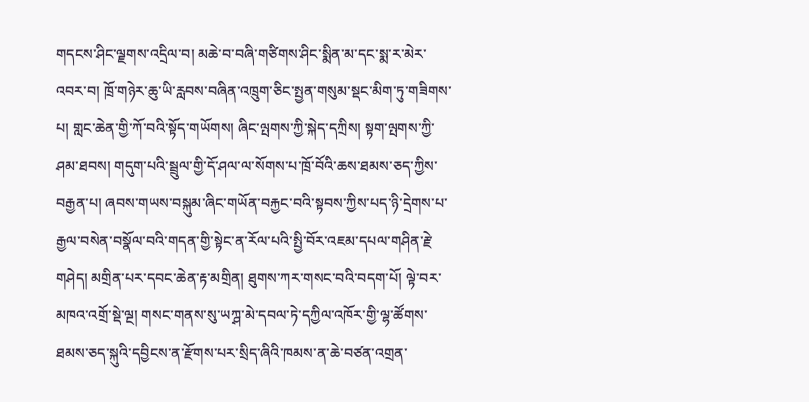གདངས་ཤིང་ལྗགས་འདྲིལ་བ། མཆེ་བ་བཞི་གཙིགས་ཤིང་སྨིན་མ་དང་སྨ་ར་མེར་འབར་བ། ཁྲོ་གཉེར་ཆུ་ཡི་རླབས་བཞིན་འཁྲུག་ཅིང་སྤྱན་གསུམ་སྡང་མིག་ཏུ་གཟིགས་པ། གླང་ཆེན་གྱི་ཀོ་བའི་སྟོད་གཡོགས། ཞིང་ལྤགས་ཀྱི་སྐེད་དཀྲིས། སྟག་ལྤགས་ཀྱི་ཤམ་ཐབས། གདུག་པའི་སྦྲུལ་གྱི་དོ་ཤལ་ལ་སོགས་པ་ཁྲོ་བོའི་ཆས་ཐམས་ཅད་ཀྱིས་བརྒྱན་པ། ཞབས་གཡས་བསྐུམ་ཞིང་གཡོན་བརྐྱང་བའི་སྟབས་ཀྱིས་པད་ཉི་དྲེགས་པ་རྒྱལ་བསེན་བསྣོལ་བའི་གདན་གྱི་སྟེང་ན་རོལ་པའི་སྤྱི་བོར་འཇམ་དཔལ་གཤིན་རྗེ་གཤེད། མགྲིན་པར་དབང་ཆེན་རྟ་མགྲིན། ཐུགས་ཀར་གསང་བའི་བདག་པོ། ལྟེ་བར་མཁའ་འགྲོ་སྡེ་ལྔ། གསང་གནས་སུ་ཡཀྴ་མེ་དབལ་ཏེ་དཀྱིལ་འཁོར་གྱི་ལྷ་ཚོགས་ཐམས་ཅད་སྐུའི་དབྱིངས་ན་རྫོགས་པར་སྲིད་ཞིའི་ཁམས་ན་ཆེ་བཙན་འགྲན་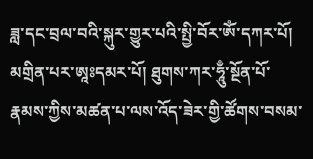ཟླ་དང་བྲལ་བའི་སྐུར་གྱུར་པའི་སྤྱི་བོར་ཨོཾ་དཀར་པོ། མགྲིན་པར་ཨཱཿདམར་པོ། ཐུགས་ཀར་ཧཱུྃ་སྔོན་པོ་རྣམས་ཀྱིས་མཚན་པ་ལས་འོད་ཟེར་གྱི་ཚོགས་བསམ་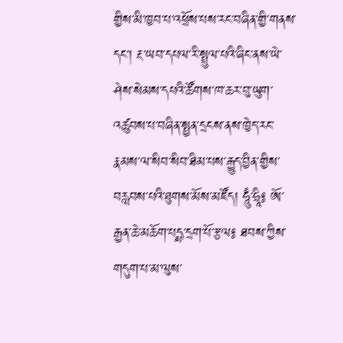གྱིས་མི་ཁྱབ་པ་འཕྲོས་པས་རང་བཞིན་གྱི་གནས་དང་། རྔ་ཡབ་དཔལ་རི་སྤྲུལ་པའི་ཞིང་ནས་ཡེ་ཤེས་སེམས་དཔའི་ཚོགས་ཁ་ཆར་བུ་ཡུག་འཚུབས་པ་བཞིན་སྤྱན་དྲངས་ནས་ཁྱེད་རང་རྣམས་ལ་སིབ་སིབ་ཐིམ་པས་རྒྱུད་བྱིན་གྱིས་བརླབས་པའི་ཐུགས་མོས་མཛོད། ཧཱུྃ་ཧྲཱི༔ ཨོ་རྒྱན་ཆེ་མཆོག་པདྨ་དྲག་པོ་རྩལ༔ ཐབས་ཀྱིས་གདུག་པ་མ་ལུས་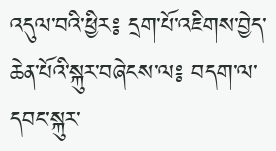འདུལ་བའི་ཕྱིར༔ དྲག་པོ་འཇིགས་བྱེད་ཆེན་པོའི་སྐུར་བཞེངས་ལ༔ བདག་ལ་དབང་སྐུར་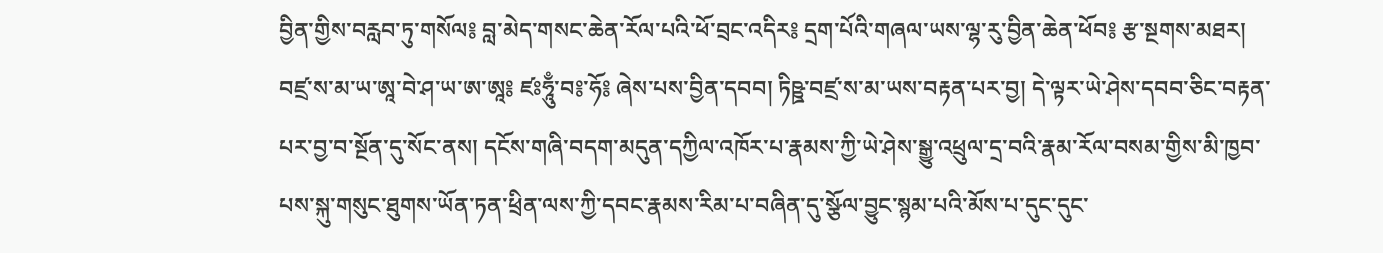བྱིན་གྱིས་བརླབ་ཏུ་གསོལ༔ བླ་མེད་གསང་ཆེན་རོལ་པའི་ཕོ་བྲང་འདིར༔ དྲག་པོའི་གཞལ་ཡས་ལྷ་རུ་བྱིན་ཆེན་ཕོབ༔ རྩ་སྔགས་མཐར། བཛྲ་ས་མ་ཡ་ཨཱ་བེ་ཤ་ཡ་ཨ་ཨཱ༔ ཛཿཧཱུྃ་བ༔་ཧོ༔ ཞེས་པས་བྱིན་དབབ། ཏིཥྛ་བཛྲ་ས་མ་ཡས་བརྟན་པར་བྱ། དེ་ལྟར་ཡེ་ཤེས་དབབ་ཅིང་བརྟན་པར་བྱ་བ་སྔོན་དུ་སོང་ནས། དངོས་གཞི་བདག་མདུན་དཀྱིལ་འཁོར་པ་རྣམས་ཀྱི་ཡེ་ཤེས་སྒྱུ་འཕྲུལ་དྲ་བའི་རྣམ་རོལ་བསམ་གྱིས་མི་ཁྱབ་པས་སྐུ་གསུང་ཐུགས་ཡོན་ཏན་ཕྲིན་ལས་ཀྱི་དབང་རྣམས་རིམ་པ་བཞིན་དུ་སྩོལ་བྱུང་སྙམ་པའི་མོས་པ་དུང་དུང་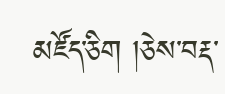མཛོད་ཅིག །ཅེས་བརྡ་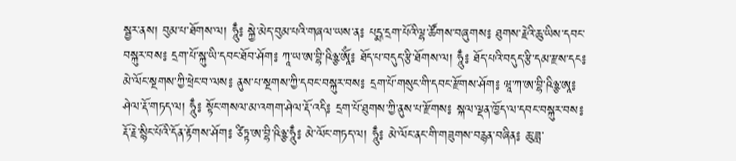སྦྱར་ནས། བུམ་པ་ཐོགས་ལ། ཧཱུྃ༔ སྐྱེ་མེད་བུམ་པའི་གཞལ་ཡས་ན༔ པདྨ་དྲག་པོའི་ལྷ་ཚོགས་བཞུགས༔ ཐུགས་རྗེའི་ཆུ་ཡིས་དབང་བསྐུར་བས༔ དྲག་པོ་སྐུ་ཡི་དབང་ཐོབ་ཤོག༔ ཀཱ་ཡ་ཨ་བྷི་ཥིཉྩ་ཨཱོཾ༔ ཐོད་པ་བདུད་རྩི་ཐོགས་ལ། ཧཱུྃ༔ ཐོད་པའི་བདུད་རྩི་དམ་རྫས་དང༔ མེ་ལོང་སྔགས་ཀྱི་ཕྲེང་བ་ལས༔ ནུས་པ་སྔགས་ཀྱི་དབང་བསྐུར་བས༔ དྲག་པོ་གསུང་གི་དབང་རྫོགས་ཤོག༔ ཝཱ་ཀ་ཨ་བྷི་ཥིཉྩ་ཨཱ༔ ཤེལ་རྡོ་གཏད་ལ། ཧཱུྃ༔ སྟོང་གསལ་མ་འགག་ཤེལ་རྡོ་འདི༔ དྲག་པོ་ཐུགས་ཀྱི་ནུས་པ་རྫོགས༔ སྐལ་ལྡན་ཁྱོད་ལ་དབང་བསྐུར་བས༔ རྡོ་རྗེ་སྙིང་པོའི་དོན་རྟོགས་ཤོག༔ ཙིཏྟ་ཨ་བྷི་ཥིཉྩ་ཧཱུྃ༔ མེ་ལོང་གཏད་ལ། ཧཱུྃ༔ མེ་ལོང་ནང་གི་གཟུགས་བརྙན་བཞིན༔ ཆུ་ཟླ་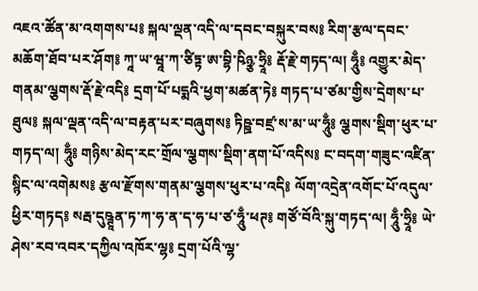འཇའ་ཚོན་མ་འགགས་པ༔ སྐལ་ལྡན་འདི་ལ་དབང་བསྐུར་བས༔ རིག་རྩལ་དབང་མཆོག་ཐོབ་པར་ཤོག༔ ཀཱ་ཡ་ཝཱ་ཀ་ཙིཏྟ་ཨ་བྷི་ཥིཉྩ་ཧྲཱི༔ རྡོ་རྗེ་གཏད་ལ། ཧཱུྃ༔ འགྱུར་མེད་གནམ་ལྕགས་རྡོ་རྗེ་འདི༔ དྲག་པོ་པདྨའི་ཕྱག་མཚན་ཏེ༔ གཏད་པ་ཙམ་གྱིས་དྲེགས་པ་ཐུལ༔ སྐལ་ལྡན་འདི་ལ་བརྟན་པར་བཞུགས༔ ཏིཥྛ་བཛྲ་ས་མ་ཡ་ཧཱུྃ༔ ལྕགས་སྡིག་ཕུར་པ་གཏད་ལ། ཧཱུྃ༔ གཉིས་མེད་རང་གྲོལ་ལྕགས་སྡིག་ནག་པོ་འདིས༔ ང་བདག་གཟུང་འཛིན་སྙིང་ལ་འགེམས༔ རྩལ་རྫོགས་གནམ་ལྕགས་ཕུར་པ་འདི༔ ལོག་འདྲེན་འགོང་པོ་འདུལ་ཕྱིར་གཏད༔ སརྦ་དུཥྚཱན་ཏ་ཀ་ཧ་ན་ད་ཧ་པ་ཙ་ཧཱུྃ་ཕཊ༔ གཙོ་བོའི་སྐུ་གཏད་ལ། ཧཱུྃ་ཧྲཱི༔ ཡེ་ཤེས་རབ་འབར་དཀྱིལ་འཁོར་ལྷ༔ དྲག་པོའི་ལྷ་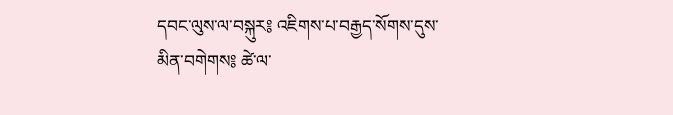དབང་ལུས་ལ་བསྐུར༔ འཇིགས་པ་བརྒྱད་སོགས་དུས་མིན་བགེགས༔ ཚེ་ལ་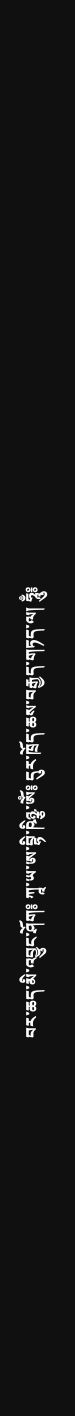བར་ཆད་མི་འབྱུང་ཤོག༔ ཀཱ་ཡ་ཨ་བྷི་ཥིཉྩ་ཨོཾ༔ དུར་ཁྲོད་ཆས་བརྒྱད་གཏད་ལ། ཧཱུྃ༔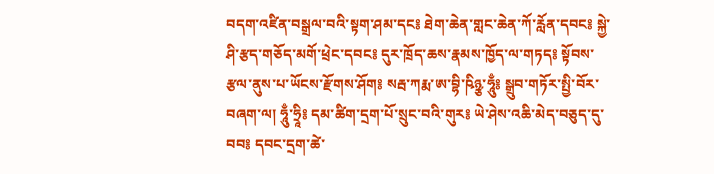བདག་འཛིན་བསྒྲལ་བའི་སྟག་ཤམ་དང༔ ཐེག་ཆེན་གླང་ཆེན་ཀོ་རློན་དབང༔ སྐྱེ་ཤི་རྩད་གཅོད་མགོ་ཕྲེང་དབང༔ དུར་ཁྲོད་ཆས་རྣམས་ཁྱོད་ལ་གཏད༔ སྟོབས་རྩལ་ནུས་པ་ཡོངས་རྫོགས་ཤོག༔ སརྦ་ཀརྨ་ཨ་བྷི་ཥིཉྩ་ཧཱུྃ༔ སྒྲུབ་གཏོར་སྤྱི་བོར་བཞག་ལ། ཧཱུྃ་ཧྲཱི༔ དམ་ཚིག་དྲག་པོ་སྲུང་བའི་གུར༔ ཡེ་ཤེས་འཆི་མེད་བཅུད་དུ་བབ༔ དབང་དྲག་ཚེ་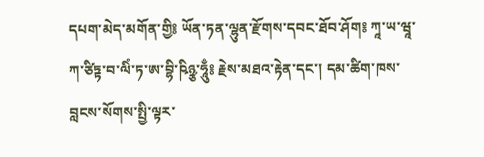དཔག་མེད་མགོན་གྱི༔ ཡོན་ཏན་ལྷུན་རྫོགས་དབང་ཐོབ་ཤོག༔ ཀཱ་ཡ་ཝཱ་ཀ་ཙིཏྟ་བ་ལིཾ་ཏ་ཨ་བྷི་ཥིཉྩ་ཧཱུྃ༔ རྗེས་མཐའ་རྟེན་དང་། དམ་ཚིག་ཁས་བླངས་སོགས་སྤྱི་ལྟར་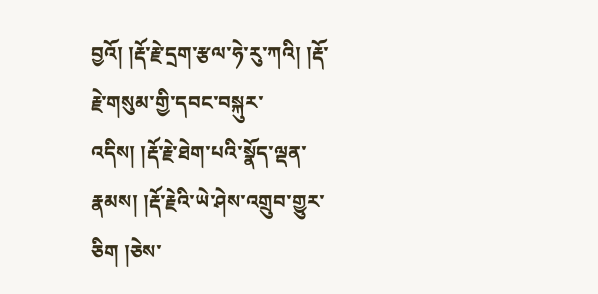བྱའོ། །རྡོ་རྗེ་དྲག་རྩལ་ཧེ་རུ་ཀའི། །རྡོ་རྗེ་གསུམ་གྱི་དབང་བསྐུར་འདིས། །རྡོ་རྗེ་ཐེག་པའི་སྣོད་ལྡན་རྣམས། །རྡོ་རྗེའི་ཡེ་ཤེས་འགྲུབ་གྱུར་ཅིག །ཅེས་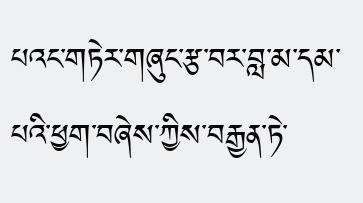པའང་གཏེར་གཞུང་རྩ་བར་བླ་མ་དམ་པའི་ཕྱག་བཞེས་ཀྱིས་བརྒྱན་ཏེ་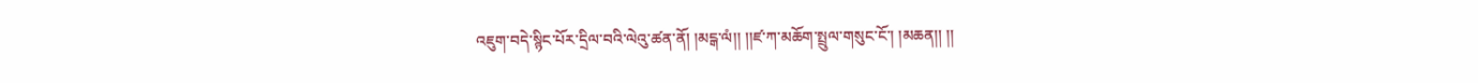འཇུག་བདེ་སྙིང་པོར་དྲིལ་བའི་ལེའུ་ཚན་ནོ། །མངྒ་ལཾ།། །།ཛ་ཀ་མཆོག་སྤྲུལ་གསུང་ངོ་། །མཆན།། །།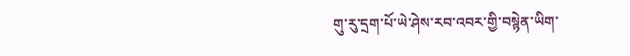གུ་རུ་དྲག་པོ་ཡེ་ཤེས་རབ་འབར་གྱི་བསྙེན་ཡིག་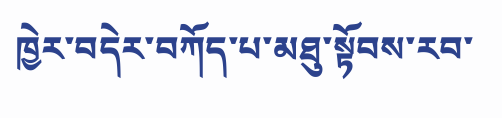ཁྱེར་བདེར་བཀོད་པ་མཐུ་སྟོབས་རབ་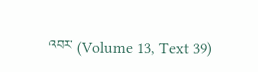འབར་ (Volume 13, Text 39)